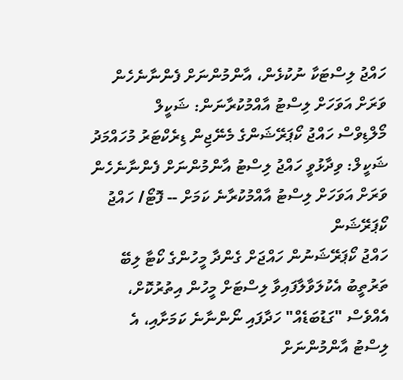ހައްޖު ލިސްޓަކާ ނުކުޅެން، އާންމުންނަށް ފެންނާނެހެން ވަރަށް އަވަހަށް ލިސްޓު އާއްމުކުރާނަން: ޝަކީލް
މޯލްޑިވްސް ހައްޖު ކޯޕަރޭޝަންގެ މެނޭޖިން ޑިރެކްޓަރު މުހައްމަދު ޝަކީލް: ވިދާޅުވީ ހައްޖު ލިސްޓު އާންމުންނަށް ފެންނާނެހެން ވަރަށް އަވަހަށް ލިސްޓު އާއްމުކުރާނެ ކަމަށް -- ފޮޓޯ/ ހައްޖު ކޯޕަރޭޝަން
ހައްޖު ކޯޕަރޭޝަނުން ހައްޖަށް ގެންދާ މީހުންގެ ކޯޓާ ލިބޭ ތަރުތީބު އެކުލަވާލާފައިވާ ލިސްޓަށް މީހުން އިތުރުކޮށް، އެއްވެސް "ގަޑުބަޑެއް" ހަދާފައި ނޯންނާނެ ކަމަށާއި، އެ ލިސްޓު އާންމުންނަށް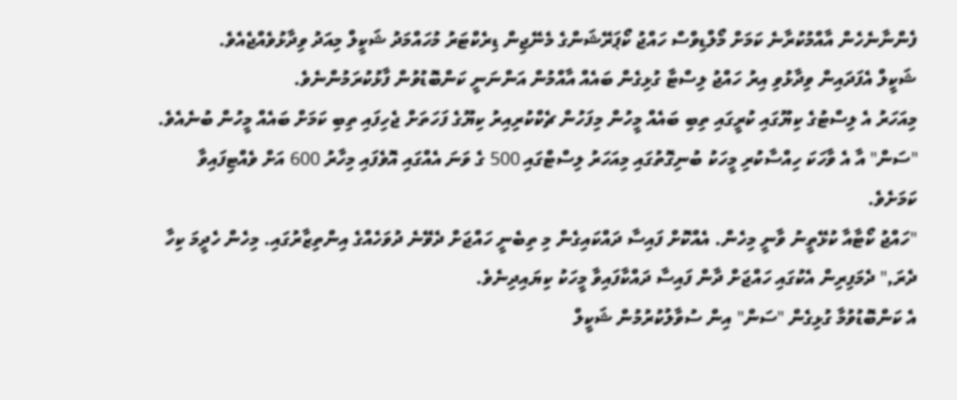ފެންނާނެހެން އާއްމުކުރާނެ ކަމަށް މޯލްޑިވްސް ހައްޖު ކޯޕަރޭޝަންގެ މެނޭޖިން ޑިރެކްޓަރު މުހައްމަދު ޝަކީލް މިއަދު ވިދާޅުވެއްޖެއެވެ.
ޝަކީލް އެފަދައިން ވިދާޅުވި އިރު ހައްޖު ލިސްޓާ ގުޅިގެން ބައެއް އާއްމުން އަންނަނީ ކަންބޮޑުވުން ފާޅުކުރަމުންނެވެ.
މިއަހަރު އެ ލިސްޓުގެ ކިޔޫގައި ކުރީގައި ތިބި ބައެއް މީހުން މިފަހުން ޗެކްކުރިއިރު ކިޔޫގެ ފަހަތަށް ޖެހިފައި ތިބި ކަމަށް ބައެއް މީހުން ބުނެއެވެ. "ސަން" އާ އެ ވާހަކަ ހިއްސާކުރި މީހަކު ބުނިގޮތުގައި މިއަހަރު ލިސްޓްގައި 500 ގެ ވަނަ އެއްގައި އޮވެފައި މިހާރު 600 އަށް ވެއްޓިފައިވާ ކަމަށެވެ.
"ހައްޖު ކޯޓާއާ ކުޅޭތީނު ވާނީ މިހެން. އެއްކޮށް ފައިސާ ދައްކައިގެން މި ތިބެނީ ހައްޖަށް ދެވޭނެ ދުވަހެއްގެ އިންތިޒާރުގައި. މިހެން ހެދީމަ ކިހާ ދެރަ," ދެމަފިރިން އެކުގައި ހައްޖަށް ދާން ފައިސާ ދައްކާފައިވާ މީހަކު ކިޔައިދިނެވެ.
އެ ކަންބޮޑުވުމާ ގުޅިގެން "ސަން" އިން ސުވާލުކުރުމުން ޝަކީލް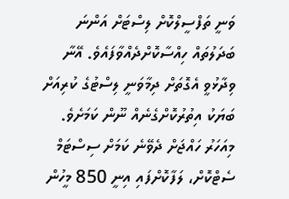ވަނީ ތަފްސީލްކޮށް ލިސްޓަށް އަންނަ ބަދަލުތައް ހިއްސާކޮށްދެއްވާފައެވެ. އޭނާ ވިދާޅުވީ އެގޮތަށް ދިމާވަނީ ލިސްޓުގެ ކުރިއަށް ބަޔަކު އިތުރުކޮށްގެނެއް ނޫން ކަމަށެވެ.
މިއަހަރު ހައްޖަށް ދެވޭނެ ކަމަށް ސިސްޓަމް ސެޓްކޮށް، ލަފާކޮށްފައި އިނީ 850 މީހުން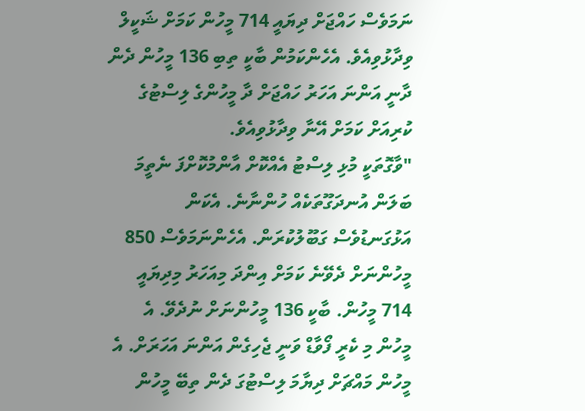ނަމަވެސް ހައްޖަށް ދިޔައީ 714 މީހުން ކަމަށް ޝަކީލް ވިދާޅުވިއެވެ. އެހެންކަމުން ބާކީ ތިބި 136 މީހުން ދެން ދާނީ އަންނަ އަހަރު ހައްޖަށް ދާ މީހުންގެ ލިސްޓުގެ ކުރިއަށް ކަމަށް އޭނާ ވިދާޅުވިއެވެ.
"ވާގޮތަކީ މުޅި ލިސްޓު އެއްކޮށް އާންމުކޮށްފަ ނެތީމަ ބަލަން އުނދަގޫތަކެއް ހުންނާނެ. އެކަން އަޅުގަނޑުވެސް ގަބޫލުކުރަން. އެހެންނަމަވެސް 850 މީހުންނަށް ދެވޭނެ ކަމަށް އިންދަ މިއަހަރު މިދިޔައީ 714 މީހުން. ބާކީ 136 މީހުންނަށް ނުދެވޭ. އެ މީހުން މި ކެރީ ފޯވާޑް ވަނީ ޖެހިގެން އަންނަ އަހަރަށް. އެ މީހުން މައްޗަށް ދިޔާމަ ލިސްޓުގަ ދެން ތިބޭ މީހުން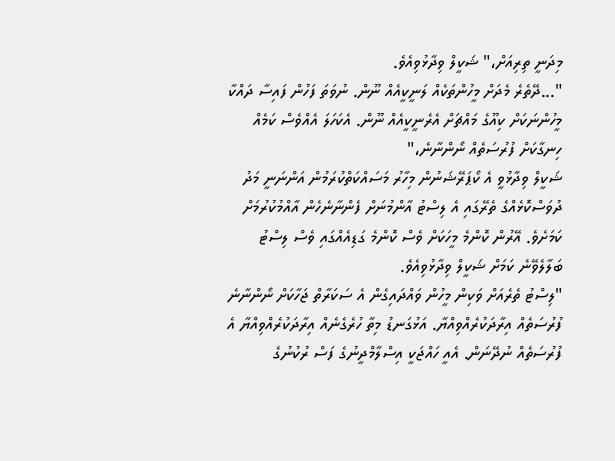މިދަނީ ތިރިއަށް،" ޝަކީލް ވިދާޅުވިއެވެ.
"...ދޭތެރެ މެދަށް މީހުންތަކެއް ލަނީކީއެއް ނޫން. ނުވަތަ ފަހުން ފައިސާ ދައްކާ މީހުންނަކަށް ކިއޫގެ މައްޗަށް އެރެނީކީއެއް ނޫން. އެކަހަލަ އެއްވެސް ކަމެއް ހިނގާކަށް ފުރުސަތެއް ނޯންނާނެ،"
ޝަކީލް ވިދާޅުވީ އެ ކޯޕަރޭޝަނުން މިހާރު މަސައްކަތްކުރަމުން އަންނަނީ މަދު ދުވަސްކޮޅެއްގެ ތެރޭގައި އެ ލިސްޓު އާންމުނަށް ފެންނާނެހެން އާއްމުކުރުމަށް ކަމަށެވެ. އޭރުން ކޮންމެ މީހަކަށް ވެސް ކޮންމެ ގަޑިއެއްގައި ވެސް ލިސްޓު ބަލާލެވޭނެ ކަމަށް ޝަކީލް ވިދާޅުވިއެވެ.
"ލިސްޓު ތެރެއަށް ވަކިން މީހުން ވައްދައިގެން އެ ސަކަރާތް ޖަހާކަށް ނޯންނާނެ ފުރުސަތެއް އިރާދަކުރެއްވިއްޔާ. އަޅުގަނޑު މިތާ ހުރެގެނެއް އިރާދަކުރެއްވިއްޔާ އެ ފުރުސަތެއް ނުދޭނަން. އެއީ ހައްޖަކީ އިސްލާމްދީނުގެ ފަސް ރުކުނުގެ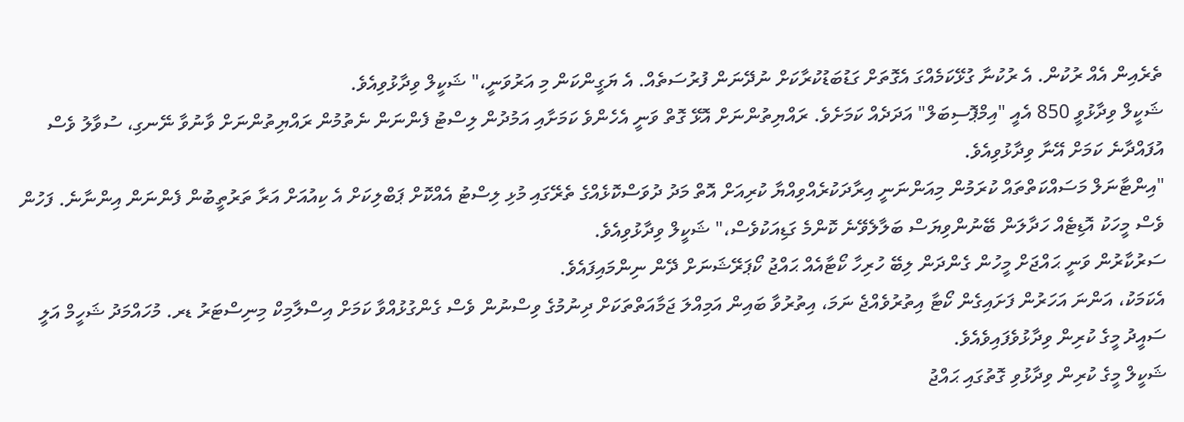ތެރެއިން އެއް ރުކުން. އެ ރުކުނާ ގުޅޭކަމެއްގަ އެގޮތަށް ގަޑުބަޑުކުރާކަށް ނުދޭނަން ފުރުސަތެއް. އެ ޔަގީންކަން މި އަރުވަނީ،" ޝަކީލް ވިދާޅުވިއެވެ.
ޝަކީލް ވިދާޅުވީ 850 އެއީ "އިމްޕޮސިބަލް" އަދަދެއް ކަމަށެވެ. ރައްޔިތުންނަށް އޮޅޭ ގޮތް ވަނީ އެހެންވެ ކަމަށާއި އަމުދުން ލިސްޓު ފެންނަން ނެތުމުން ރައްޔިތުންނަށް ވާނުވާ ނޭނގި، ސުވާލު ވެސް އުފައްދާނެ ކަމަށް އޭނާ ވިދާޅުވިއެވެ.
"އިންޓާނަލް މަސައްކަތްތައް ކުރަމުން މިއަންނަނީ އިރާދަކުރެއްވިއްޔާ ކުރިއަށް އޮތް މަދު ދުވަސްކޮޅެއްގެ ތެރޭގައި މުޅި ލިސްޓު އެއްކޮށް ޕަބްލިކަށް އެ ކިއުއަށް އަރާ ތަރުތީބުން ފެންނަން އިންނާނެ. ފަހުން ވެސް މީހަކު އޮޑިޓެއް ހަދާލަން ބޭނުންވިޔަސް ބަލާލެވޭނެ ކޮންމެ ގަޑިއަކުވެސް،" ޝަކީލް ވިދާޅުވިއެވެ.
ސަރުކާރުން ވަނީ ޙައްޖަށް މީހުން ގެންދަން ލިބޭ ހުރިހާ ކޯޓާއެއް ޙައްޖު ކޯޕަރޭޝަނަށް ދޭން ނިންމައިފައެވެ.
އެކަމަކު، އަންނަ އަހަރުން ފަށައިގެން ކޯޓާ އިތުރުވެއްޖެ ނަމަ، އިތުރުވާ ބައިން އަމިއްލަ ޖަމާއަތްތަކަށް ދިނުމުގެ ވިސްނުން ވެސް ގެންގުޅުއްވާ ކަމަށް އިސްލާމިކް މިނިސްޓަރު ޑރ. މުހައްމަދު ޝަހީމް އަލީ ސައީދު މީގެ ކުރިން ވިދާޅުވެފައިވެއެވެ.
ޝަކީލް މީގެ ކުރިން ވިދާޅުވި ގޮތުގައި ޙައްޖު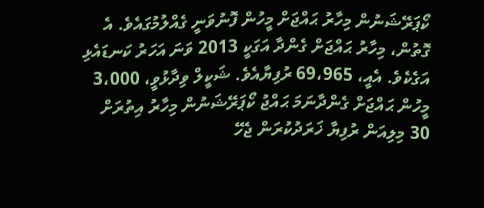ކޯޕަރޭޝަނުން މިހާރު ޙައްޖަށް މީހުން ފޮނުވަނީ ގެއްލުމުގައެވެ. އެ ގޮތުން، މިހާރު ޙައްޖަށް ގެންދާ އަގަކީ 2013 ވަނަ އަހަރު ކަނޑައެޅި އަގެކެވެ. އެއީ، 69،965 ރުފިޔާއެވެ. ޝަކީލް ވިދާޅުވީ، 3،000 މީހުން ޙައްޖަށް ގެންދާނަމަ ޙައްޖު ކޯޕަރޭޝަނުން މިހާރު އިތުރަށް 30 މިލިއަން ރުފިޔާ ޚަރަދުކުރަން ޖެހޭ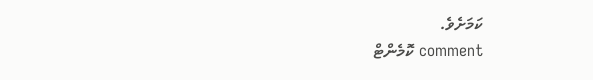ކަމަށެވެ.
comment ކޮމެންޓް